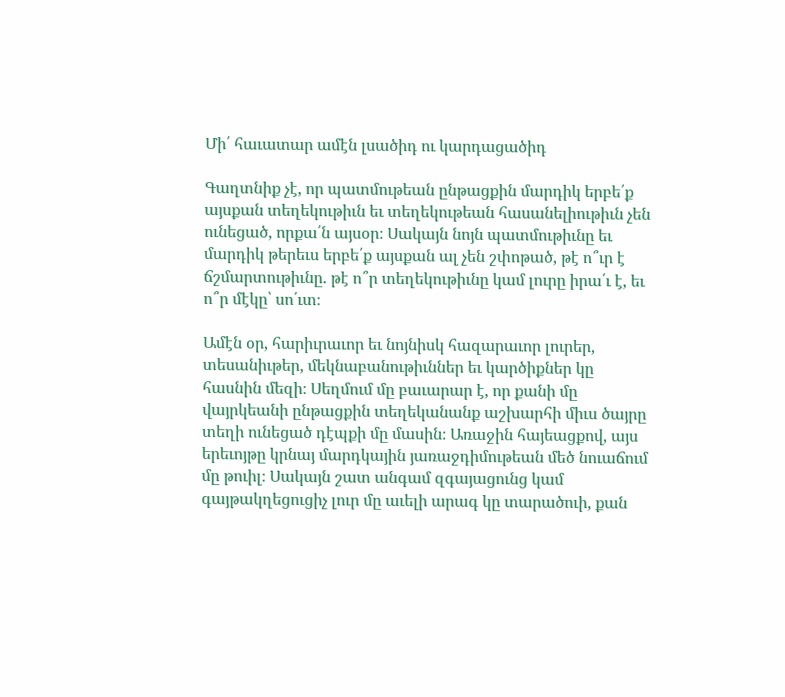Մի՛ հաւատար ամէն լսածիդ ու կարդացածիդ

Գաղտնիք չէ, որ պատմութեան ընթացքին մարդիկ երբե՛ք այսքան տեղեկութիւն եւ տեղեկութեան հասանելիութիւն չեն ունեցած, որքա՛ն այսօր։ Սակայն նոյն պատմութիւնը եւ մարդիկ թերեւս երբե՛ք այսքան ալ չեն շփոթած, թէ ո՞ւր է ճշմարտութիւնը. թէ ո՞ր տեղեկութիւնը կամ լուրը իրա՛ւ է, եւ ո՞ր մէկը՝ սո՛ւտ։

Ամէն օր, հարիւրաւոր եւ նոյնիսկ հազարաւոր լուրեր, տեսանիւթեր, մեկնաբանութիւններ եւ կարծիքներ կը հասնին մեզի։ Սեղմում մը բաւարար է, որ քանի մը վայրկեանի ընթացքին տեղեկանանք աշխարհի միւս ծայրը տեղի ունեցած դէպքի մը մասին։ Առաջին հայեացքով, այս երեւոյթը կրնայ մարդկային յառաջդիմութեան մեծ նուաճում մը թուիլ։ Սակայն շատ անգամ զգայացունց կամ գայթակղեցուցիչ լուր մը աւելի արագ կը տարածուի, քան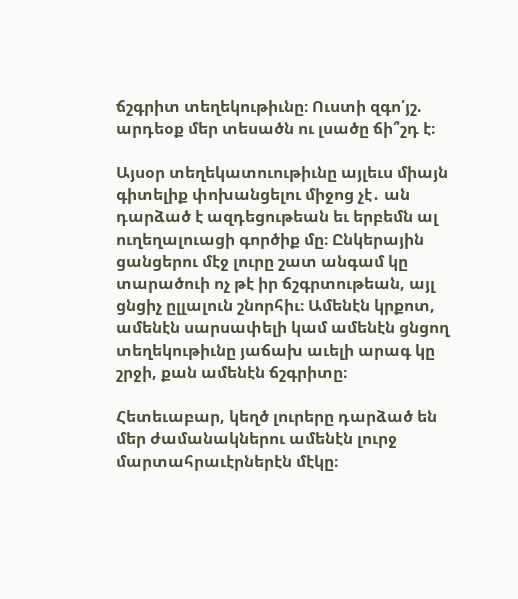ճշգրիտ տեղեկութիւնը։ Ուստի զգո՛յշ. արդեօք մեր տեսածն ու լսածը ճի՞շդ է։

Այսօր տեղեկատուութիւնը այլեւս միայն գիտելիք փոխանցելու միջոց չէ․ ան դարձած է ազդեցութեան եւ երբեմն ալ ուղեղալուացի գործիք մը։ Ընկերային ցանցերու մէջ լուրը շատ անգամ կը տարածուի ոչ թէ իր ճշգրտութեան, այլ ցնցիչ ըլլալուն շնորհիւ։ Ամենէն կրքոտ, ամենէն սարսափելի կամ ամենէն ցնցող տեղեկութիւնը յաճախ աւելի արագ կը շրջի, քան ամենէն ճշգրիտը։

Հետեւաբար, կեղծ լուրերը դարձած են մեր ժամանակներու ամենէն լուրջ մարտահրաւէրներէն մէկը։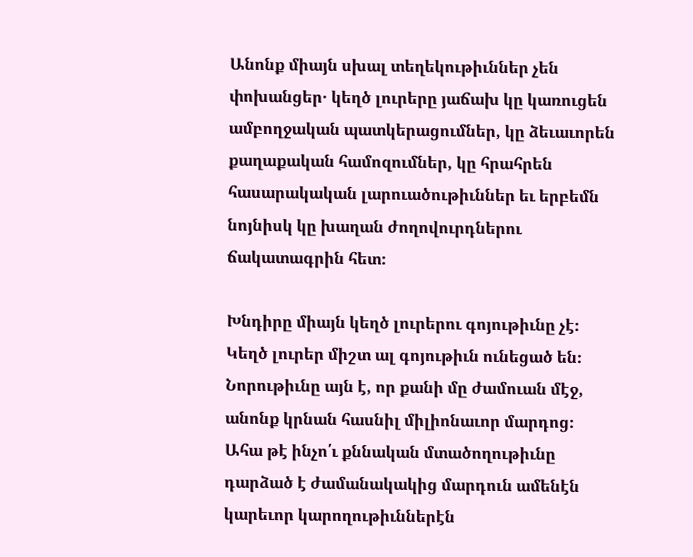Անոնք միայն սխալ տեղեկութիւններ չեն փոխանցեր․ կեղծ լուրերը յաճախ կը կառուցեն ամբողջական պատկերացումներ, կը ձեւաւորեն քաղաքական համոզումներ, կը հրահրեն հասարակական լարուածութիւններ եւ երբեմն նոյնիսկ կը խաղան ժողովուրդներու ճակատագրին հետ։

Խնդիրը միայն կեղծ լուրերու գոյութիւնը չէ։ Կեղծ լուրեր միշտ ալ գոյութիւն ունեցած են։ Նորութիւնը այն է, որ քանի մը ժամուան մէջ, անոնք կրնան հասնիլ միլիոնաւոր մարդոց։ Ահա թէ ինչո՛ւ քննական մտածողութիւնը դարձած է ժամանակակից մարդուն ամենէն կարեւոր կարողութիւններէն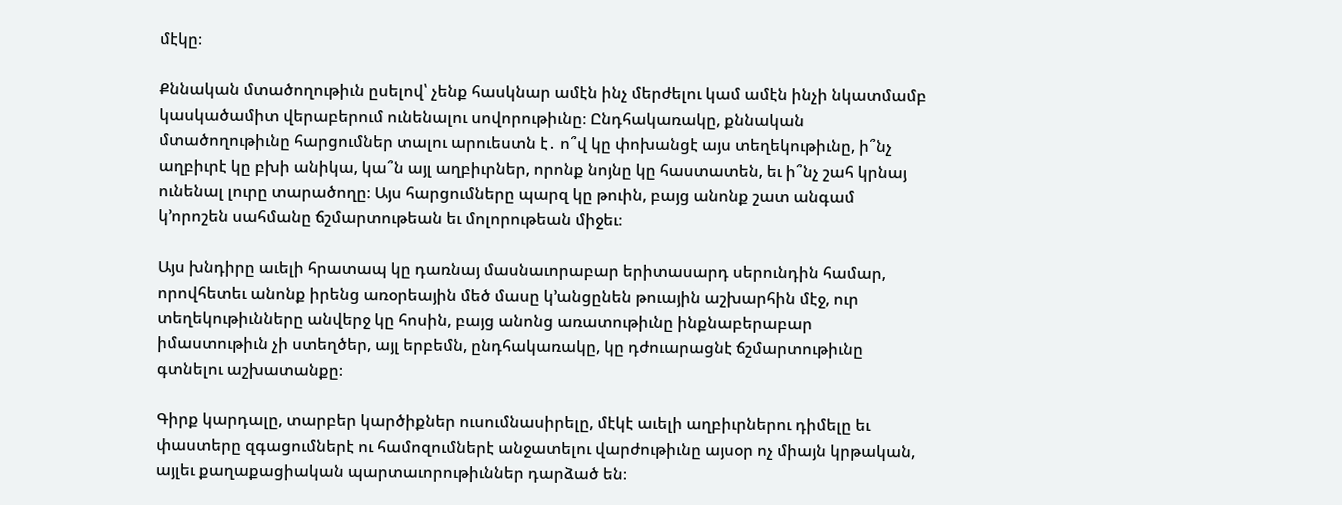մէկը։

Քննական մտածողութիւն ըսելով՝ չենք հասկնար ամէն ինչ մերժելու կամ ամէն ինչի նկատմամբ կասկածամիտ վերաբերում ունենալու սովորութիւնը։ Ընդհակառակը, քննական մտածողութիւնը հարցումներ տալու արուեստն է․ ո՞վ կը փոխանցէ այս տեղեկութիւնը, ի՞նչ աղբիւրէ կը բխի անիկա, կա՞ն այլ աղբիւրներ, որոնք նոյնը կը հաստատեն, եւ ի՞նչ շահ կրնայ ունենալ լուրը տարածողը։ Այս հարցումները պարզ կը թուին, բայց անոնք շատ անգամ կ’որոշեն սահմանը ճշմարտութեան եւ մոլորութեան միջեւ։

Այս խնդիրը աւելի հրատապ կը դառնայ մասնաւորաբար երիտասարդ սերունդին համար, որովհետեւ անոնք իրենց առօրեային մեծ մասը կ’անցընեն թուային աշխարհին մէջ, ուր տեղեկութիւնները անվերջ կը հոսին, բայց անոնց առատութիւնը ինքնաբերաբար իմաստութիւն չի ստեղծեր, այլ երբեմն, ընդհակառակը, կը դժուարացնէ ճշմարտութիւնը գտնելու աշխատանքը։

Գիրք կարդալը, տարբեր կարծիքներ ուսումնասիրելը, մէկէ աւելի աղբիւրներու դիմելը եւ փաստերը զգացումներէ ու համոզումներէ անջատելու վարժութիւնը այսօր ոչ միայն կրթական, այլեւ քաղաքացիական պարտաւորութիւններ դարձած են։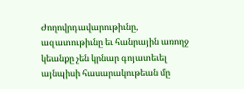Ժողովրդավարութիւնը, ազատութիւնը եւ հանրային առողջ կեանքը չեն կրնար գոյատեւել այնպիսի հասարակութեան մը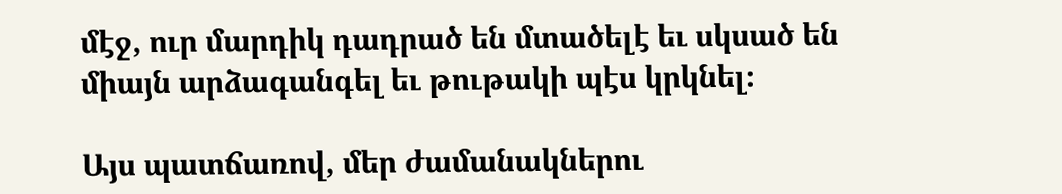մէջ, ուր մարդիկ դադրած են մտածելէ եւ սկսած են միայն արձագանգել եւ թութակի պէս կրկնել։

Այս պատճառով, մեր ժամանակներու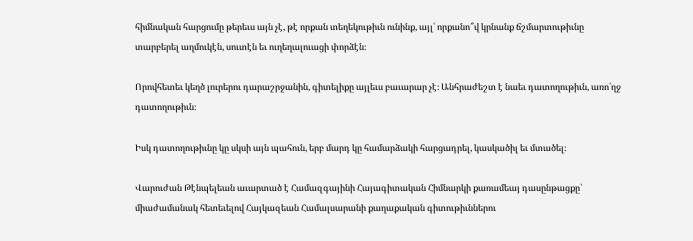հիմնական հարցումը թերեւս այն չէ, թէ որքան տեղեկութիւն ունինք, այլ՝ որքանո՞վ կրնանք ճշմարտութիւնը տարբերել աղմուկէն, սուտէն եւ ուղեղալուացի փորձէն։

Որովհետեւ կեղծ լուրերու դարաշրջանին, գիտելիքը այլեւս բաւարար չէ։ Անհրաժեշտ է նաեւ դատողութիւն, առո՛ղջ դատողութիւն։

Իսկ դատողութիւնը կը սկսի այն պահուն, երբ մարդ կը համարձակի հարցադրել, կասկածիլ եւ մտածել։

Վարուժան Թէնպելեան աւարտած է Համազգայինի Հայագիտական Հիմնարկի քառամեայ դասընթացքը՝ միաժամանակ հետեւելով Հայկազեան Համալսարանի քաղաքական գիտութիւններու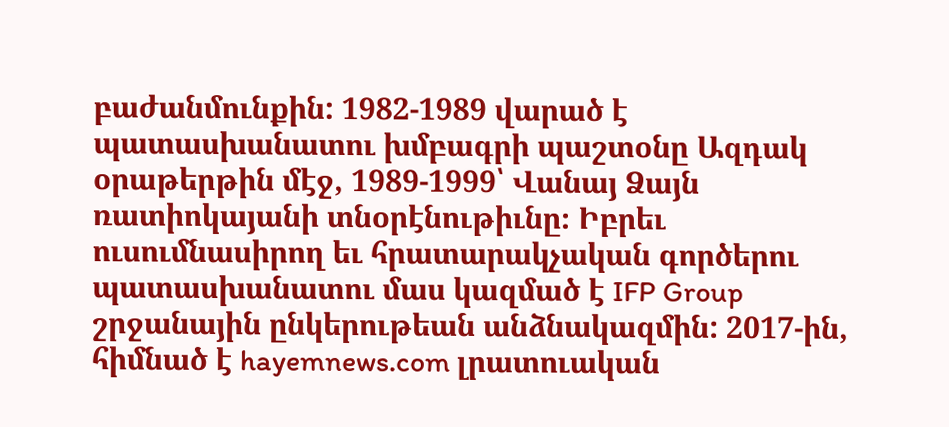բաժանմունքին: 1982-1989 վարած է պատասխանատու խմբագրի պաշտօնը Ազդակ օրաթերթին մէջ, 1989-1999՝ Վանայ Ձայն ռատիոկայանի տնօրէնութիւնը։ Իբրեւ ուսումնասիրող եւ հրատարակչական գործերու պատասխանատու մաս կազմած է IFP Group շրջանային ընկերութեան անձնակազմին: 2017-ին, հիմնած է hayemnews.com լրատուական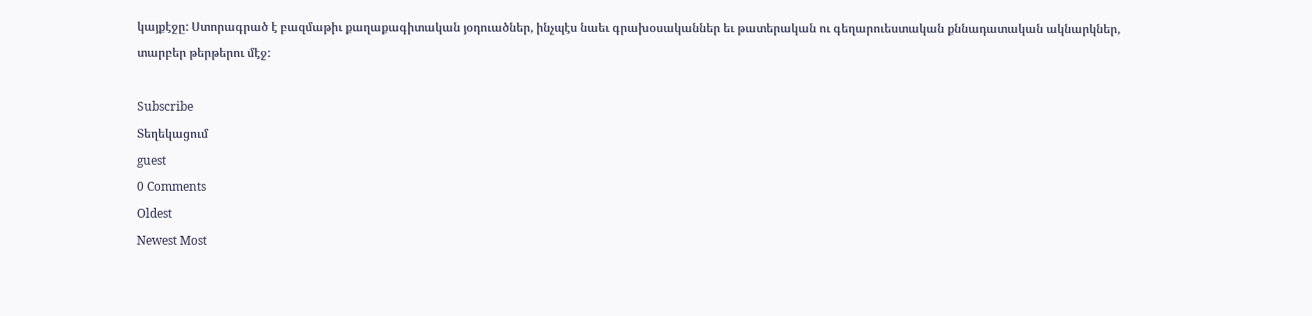կայքէջը: Ստորագրած է բազմաթիւ քաղաքագիտական յօդուածներ, ինչպէս նաեւ գրախօսականներ եւ թատերական ու գեղարուեստական քննադատական ակնարկներ, տարբեր թերթերու մէջ:

Subscribe
Տեղեկացում
guest
0 Comments
Oldest
Newest Most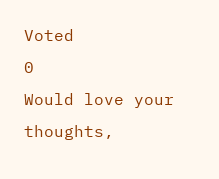Voted
0
Would love your thoughts,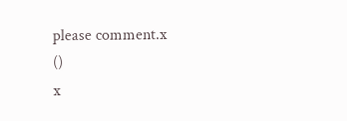please comment.x
()
x